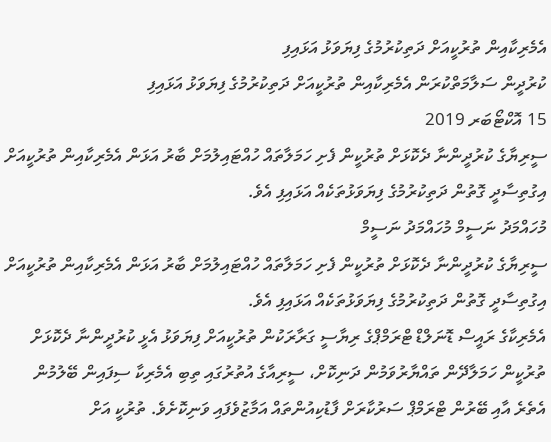އެމެރިކާއިން ތުރުކީއަށް ދަތިކުރުމުގެ ފިޔަވަޅު އަޅައިފި
ކުރުދީން ސަލާމަތްކުރަން އެމެރިކާއިން ތުރުކީއަށް ދަތިކުރުމުގެ ފިޔަވަޅު އަޅައިފި
15 އޮކްޓޯބަރ 2019
ސީރިޔާގެ ކުރުދީންނާ ދެކޮޅަށް ތުރުކީން ފެށި ހަމަލާތައް ހުއްޓައިލުމަށް ބާރު އަޅަން އެމެރިކާއިން ތުރުކީއަށް އިގުތިސާދީ ގޮތުން ދަތިކުރުމުގެ ފިޔަވަޅުތަކެއް އަޅައިފި އެވެ.
މުހައްމަދު ނަސީމް މުހައްމަދު ނަސީމް
ސީރިޔާގެ ކުރުދީންނާ ދެކޮޅަށް ތުރުކީން ފެށި ހަމަލާތައް ހުއްޓައިލުމަށް ބާރު އަޅަން އެމެރިކާއިން ތުރުކީއަށް އިގުތިސާދީ ގޮތުން ދަތިކުރުމުގެ ފިޔަވަޅުތަކެއް އަޅައިފި އެވެ.
އެމެރިކާގެ ރައީސް ޑޮނަލްޑް ޓްރަމްޕްގެ ރިޔާސީ ގަރާރަކުން ތުރުކީއަށް ފިޔަވަޅު އެޅީ ކުރުދީންނާ ދެކޮޅަށް ތުރުކީން ހަމަލާދޭން ތައްޔާރުވަމުން ދަނިކޮށް، ސީރިއާގެ އުތުރުގައި ތިބި އެމެރިކާ ސިފައިން ބޭލުމުން އެތެރެ އާއި ބޭރުން ޓްރަމްޕް ސަރުކާރަށް ފާޑުކިއުންތައް އަމާޒުވެފައި ވަނިކޮށެވެ. ތުރުކީ އަށް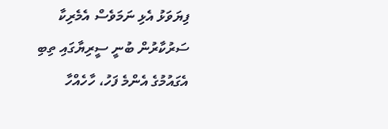ފިޔަވަޅު އެޅި ނަމަވެސް އެމެރިކާ ސަރުކާރުން ބުނީ ސީރިޔާގައި ތިބި އެގައުމުގެ އެންމެ ފަހު، ހާހެއްހާ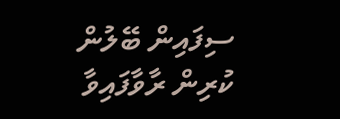ސިފައިން ބޭލުން ކުރިން ރާވާފައިވާ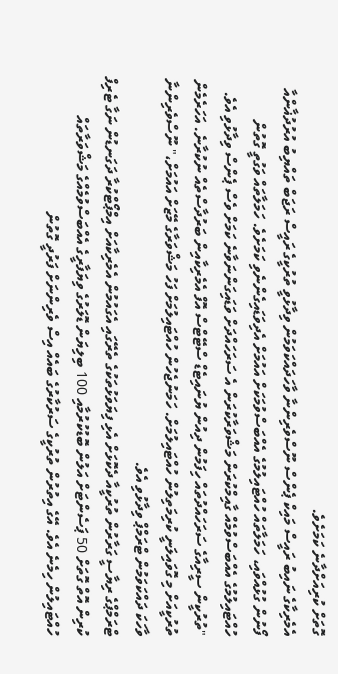ގޮތަށް ކުރިއަށްދާނެ ކަމަށެވެ.
އެމެރިކާގެ ނައިބު ރައީސް މައިކް ޕެންސް ނޫސްވެރިންނާ ވާހަދައްކަވަމުން ވިދާޅުވީ ތުރުކީގެ ރައީސް ރަޖަބް ތައްޔިބު އުރުދުޣާންއާ ފޯނުން ގުޅުއްވައި، ހަމަލާތައް ހުއްޓައިލުމުގެ އެއްބަސްވުމަކަށް އައުމަށް އެދިވަޑައިގެންނެވި ކަމަށެވެ. ހަމަލާތައް ވަގުތީ ގޮތުން ހުއްޓައިލުމުގެ އެއްބަސްވުމެއް ގާއިމްކުރަން މަޝްވަރާކުރަން އެ ސަރަހައްދަށް ވަޑައިގަންނަވާނެ ކަމަށް ވެސް ޕެންސް ވިދާޅުވި އެވެ.
"ތުރުކީން ސީރިއާގެ ސަރަހައްދުތައް ހިފަމުން ދިއުން ޔުނައިޓެޑް ސްޓޭޓްސް އޮފް އެމެރިކާއިން ބަރުދާސްތެއް ނުކުރާނެ. އަހަރެމެން ތުރުކީއަށް މި ގޮވައިލަނީ ކުރިމަތިލުން ހުއްޓައިލުމަށް. ހަމަނުޖެހުން ހުއްޓައިލުމަށް ފަހު މަޝްވަރާގެ މޭޒަށް އައުމަށް،" ނޫސްވެރިންނާ ވާހަކަ ދައްކަވަމުން ޓްރަމްޕް ވިދާޅުވި އެވެ.
ޓްރަމްޕްގެ ރިޔާސީ ގަރާރުން ތުރުކީއާ ދެކޮޅަށް އެޅި ފިޔަވަޅުތަކުގެ ތެރޭގައި އެގައުމުން އެމެރިކާއަށް އިމްޕޯޓްކުރާ ދަގަނޑުން ނަގާ ޓެރިފް ކުރިން އޮތް ގޮތަށް 50 ޕަސެންޓަށް އަލުން ބޮޑުކުރުމާއި 100 ބިލިޔަން ޑޮލަރުގެ ވިޔަފާރީގެ އެއްބަސްވުމެއްގެ މަޝްވަރާތައް ހުއްޓައިލުން ހިމެނެ އެވެ. އޭގެ އިތުރުން ތުރުކީގެ ސަރުކާރުގެ ބައެއް އިސް ވެރިންނަށް ފަރުދީ ގޮތުން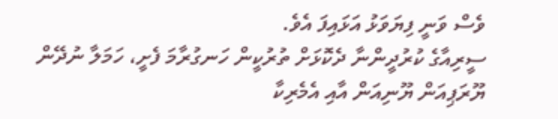ވެސް ވަނީ ފިޔަވަޅު އަޅައިފަ އެވެ.
ސީރިއާގެ ކުރުދީންނާ ދެކޮޅަށް ތުރުކީން ހަނގުރާމަ ފެށީ، ހަމަލާ ނުދޭން ޔޫރަޕިއަން ޔޫނިއަން އާއި އެމެރިކާ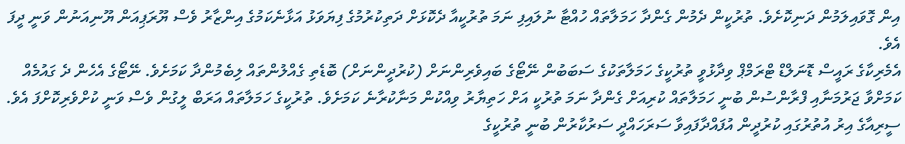އިން ގޮވައިލަމުން ދަނިކޮށެވެ. ތުރުކީން ދެމުން ގެންދާ ހަމަލާތައް ހުއްޓާ ނުލައިފި ނަމަ ތުރުކީއާ ދެކޮޅަށް ދަތިކުރުމުގެ ފިޔަވަޅު އަޅާނެކަމުގެ އިންޒާރު ވެސް ޔޫރަޕިއަން ޔޫނިއަނުން ވަނީ ދީފަ އެވެ.
އެމެރިކާގެ ރައީސް ޑޮނަލްޑް ޓްރަމްޕް ވިދާޅުވީ ތުރުކީގެ ހަމަލާތަކުގެ ސަބަބުން ނޭޓޯގެ ބައިވެރިންނަށް (ކުރުދީންނަށް) ބޮޑެތި ގެއްލުންތައް ލިބެމުންދާ ކަމަށެވެ. ނޭޓޯގެ އެހެން ދެ ގައުމެއް ކަމަށްވާ ޖަރުމަނާއި ފްރާންސުން ބުނީ ހަމަލާތައް ކުރިއަށް ގެންދާ ނަމަ ތުރުކީ އަށް ހަތިޔާރު ވިއްކުން މަނާކުރާނެ ކަމަށެވެ. ތުރުކީގެ ހަމަލާތައް އަރަބް ލީގުން ވެސް ވަނީ ކުށްވެރިކޮށްފަ އެވެ.
ސީރިއާގެ އިރު އުތުރުގައި ކުރުދީން އުފައްދާފައިވާ ސަރަހައްދީ ސަރުކާރުން ބުނީ ތުރުކީގެ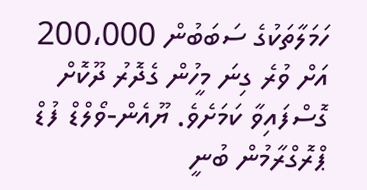ހަމަލާތަކުގެ ސަބަބުން 200،000 އަށް ވުރެ ގިނަ މީހުން ގެދޮރު ދޫކޮށް ގޮސްފައިވާ ކަމަށެވެ. ޔޫއެން-ވޯލްޑް ފުޑް ޕްރޮގްރާމުން ބުނީ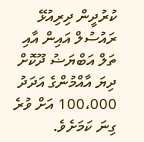ކުރުދީން ދިރިއުޅޭ ރައުސުލް އައިން އާއި ތަލް އަބްޔަޟު ދޫކޮށް ދިޔަ އާއްމުންގެ އަދަދު 100،000 އަށް ވުރެ ގިނަ ކަމަށެވެ.